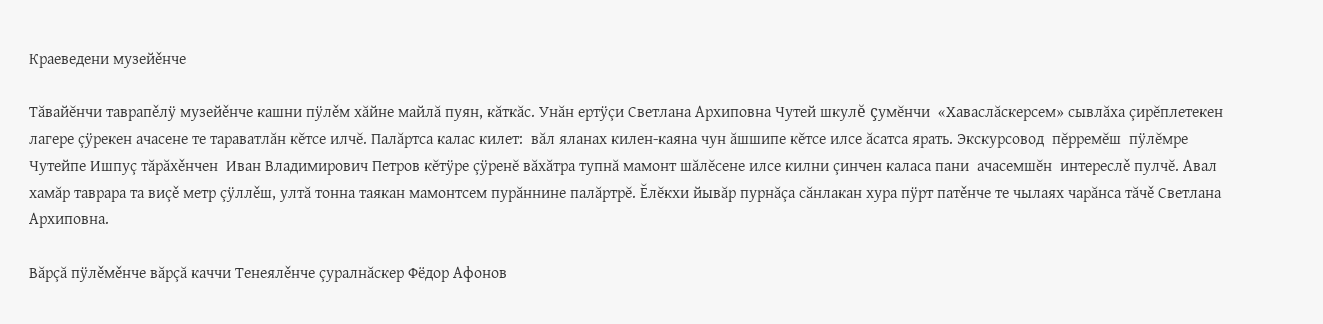Краеведени музейěнче

Тăвайĕнчи таврапěлÿ музейěнче кашни пÿлěм хăйне майлă пуян, кăткăс. Унăн ертÿçи Светлана Архиповна Чутей шкулĕ çумĕнчи  «Хаваслăскерсем» сывлăха çирĕплетекен лагере çÿрекен ачасене те тараватлăн кĕтсе илчĕ. Палăртса калас килет:  вăл яланах килен-каяна чун ăшшипе кĕтсе илсе ăсатса ярать. Экскурсовод  пĕрремĕш  пÿлĕмре Чутейпе Ишпуç тăрăхěнчен  Иван Владимирович Петров кĕтÿре çÿренĕ вăхăтра тупнă мамонт шăлĕсене илсе килни çинчен каласа пани  ачасемшĕн  интереслě пулчĕ. Авал хамăр таврара та виçě метр çÿллěш, ултă тонна таякан мамонтсем пурăннине палăртрĕ. Ĕлĕкхи йывăр пурнăçа сăнлакан хура пÿрт патěнче те чылаях чарăнса тăчě Светлана Архиповна.

Вăрçă пÿлěмěнче вăрçă каччи Тенеялěнче çуралнăскер Фёдор Афонов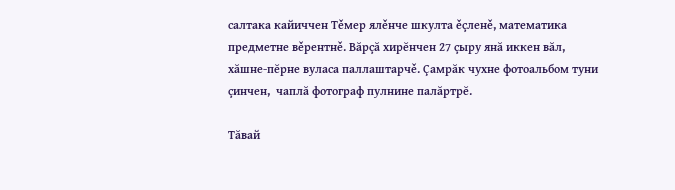салтака кайиччен Тěмер ялěнче шкулта ěçленě, математика предметне вěрентнě. Вăрçă хирĕнчен 27 çыру янă иккен вăл, хăшне-пĕрне вуласа паллаштарчě. Çамрăк чухне фотоальбом туни çинчен,  чаплă фотограф пулнине палăртрĕ.

Тăвай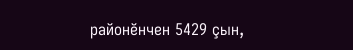районĕнчен 5429 çын,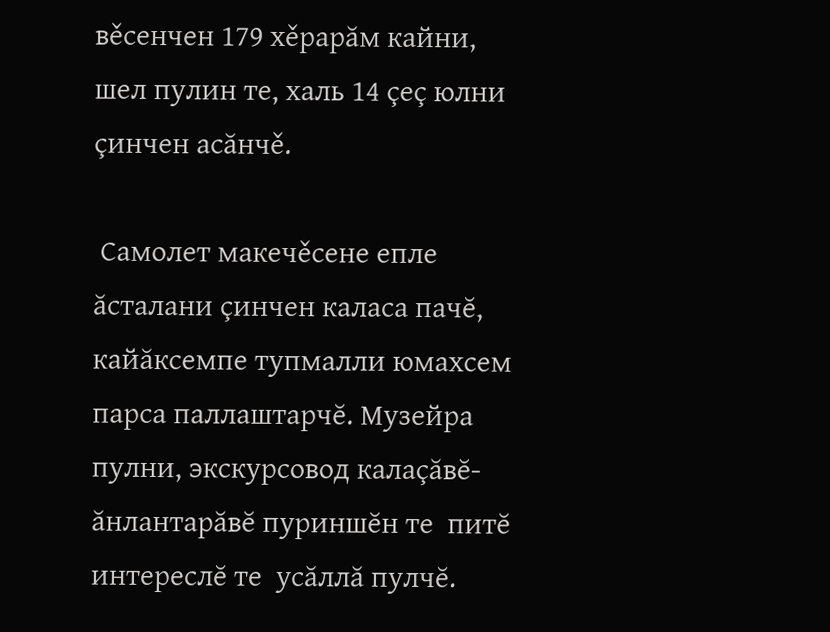вěсенчен 179 хěрарăм кайни,  шел пулин те, халь 14 çеç юлни çинчен асăнчě.

 Самолет макечěсене епле ăсталани çинчен каласа пачĕ, кайăксемпе тупмалли юмахсем парса паллаштарчĕ. Музейра пулни, экскурсовод калаçăвĕ-ăнлантарăвĕ пуриншĕн те  питĕ интереслĕ те  усăллă пулчĕ.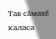Тав сăмахĕ каласа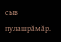сыв пулашрăмăр.